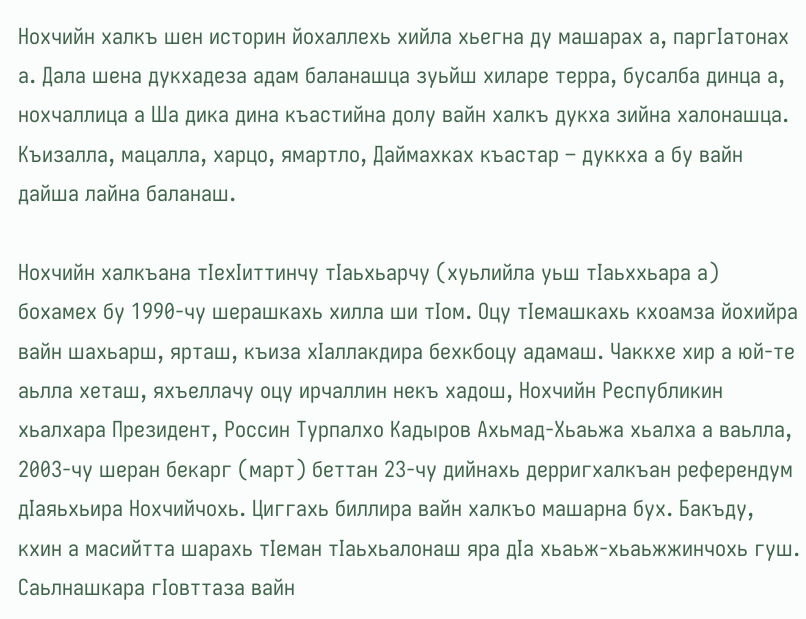Нохчийн халкъ шен историн йохаллехь хийла хьегна ду машарах а, паргIатонах а. Дала шена дукхадеза адам баланашца зуьйш хиларе терра, бусалба динца а, нохчаллица а Ша дика дина къастийна долу вайн халкъ дукха зийна халонашца. Къизалла, мацалла, харцо, ямартло, Даймахках къастар – дуккха а бу вайн дайша лайна баланаш.

Нохчийн халкъана тIехIиттинчу тIаьхьарчу (хуьлийла уьш тIаьххьара а) бохамех бу 1990-чу шерашкахь хилла ши тIом. Оцу тIемашкахь кхоамза йохийра вайн шахьарш, ярташ, къиза хIаллакдира бехкбоцу адамаш. Чаккхе хир а юй-те аьлла хеташ, яхъеллачу оцу ирчаллин некъ хадош, Нохчийн Республикин хьалхара Президент, Россин Турпалхо Кадыров Ахьмад-Хьаьжа хьалха а ваьлла, 2003-чу шеран бекарг (март) беттан 23-чу дийнахь дерригхалкъан референдум дIаяьхьира Нохчийчохь. Циггахь биллира вайн халкъо машарна бух. Бакъду, кхин а масийтта шарахь тIеман тIаьхьалонаш яра дIа хьаьж-хьаьжжинчохь гуш. Саьлнашкара гIовттаза вайн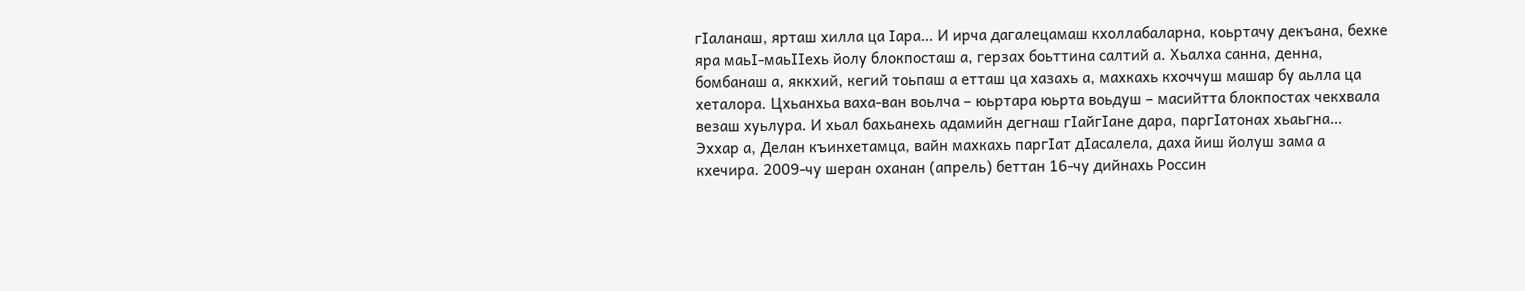гIаланаш, ярташ хилла ца Iара… И ирча дагалецамаш кхоллабаларна, коьртачу декъана, бехке яра маьI-маьIIехь йолу блокпосташ а, герзах боьттина салтий а. Хьалха санна, денна, бомбанаш а, яккхий, кегий тоьпаш а етташ ца хазахь а, махкахь кхоччуш машар бу аьлла ца хеталора. Цхьанхьа ваха-ван воьлча – юьртара юьрта воьдуш – масийтта блокпостах чекхвала везаш хуьлура. И хьал бахьанехь адамийн дегнаш гIайгIане дара, паргIатонах хьаьгна…
Эххар а, Делан къинхетамца, вайн махкахь паргIат дIасалела, даха йиш йолуш зама а кхечира. 2009-чу шеран оханан (апрель) беттан 16-чу дийнахь Россин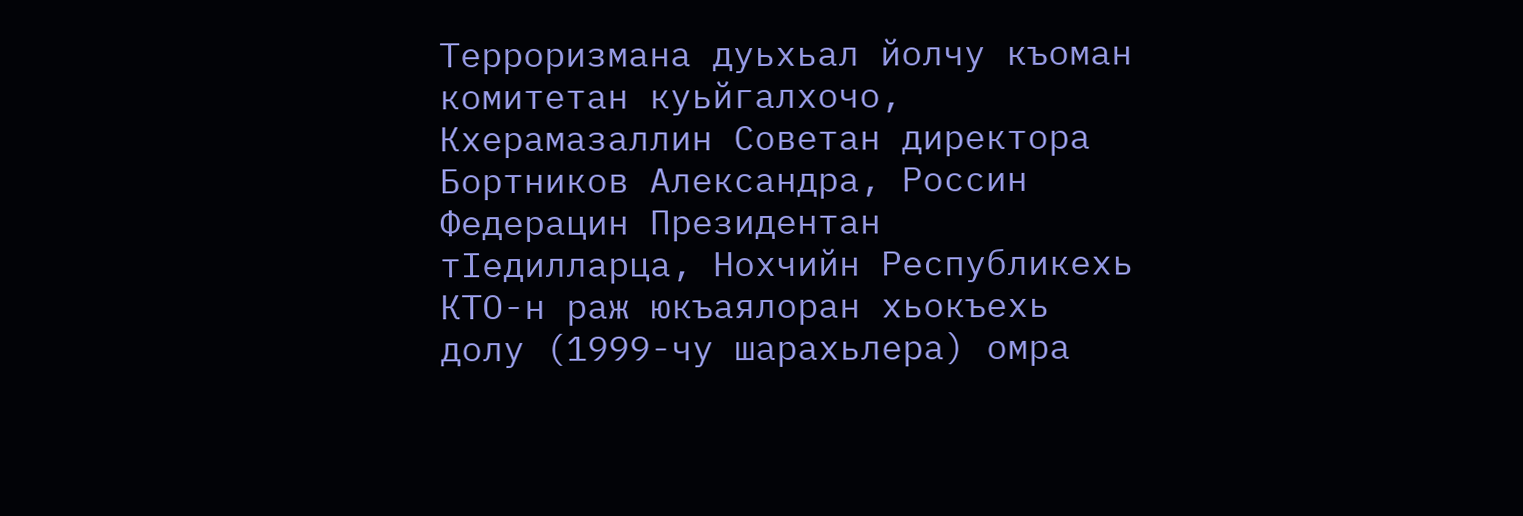Терроризмана дуьхьал йолчу къоман комитетан куьйгалхочо, Кхерамазаллин Советан директора Бортников Александра, Россин Федерацин Президентан тIедилларца, Нохчийн Республикехь КТО-н раж юкъаялоран хьокъехь долу (1999-чу шарахьлера) омра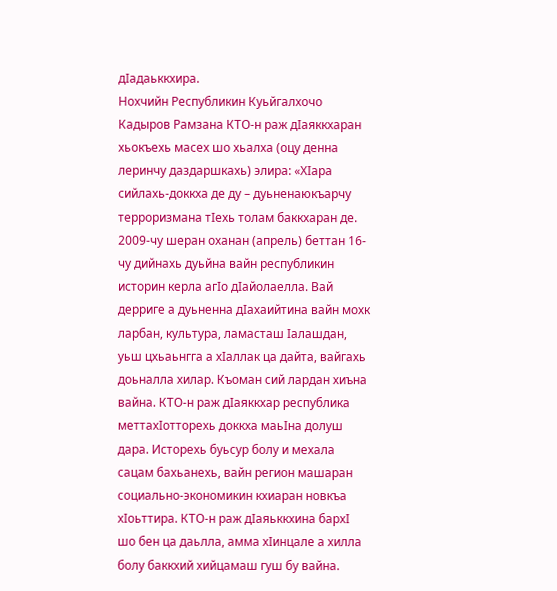дIадаьккхира.
Нохчийн Республикин Куьйгалхочо Кадыров Рамзана КТО-н раж дIаяккхаран хьокъехь масех шо хьалха (оцу денна леринчу даздаршкахь) элира: «ХIара сийлахь-доккха де ду – дуьненаюкъарчу терроризмана тIехь толам баккхаран де. 2009-чу шеран оханан (апрель) беттан 16-чу дийнахь дуьйна вайн республикин историн керла агIо дIайолаелла. Вай дерриге а дуьненна дIахаийтина вайн мохк ларбан, культура, ламасташ Iалашдан, уьш цхьаьнгга а хIаллак ца дайта, вайгахь доьналла хилар. Къоман сий лардан хиъна вайна. КТО-н раж дIаяккхар республика меттахIотторехь доккха маьIна долуш дара. Исторехь буьсур болу и мехала сацам бахьанехь, вайн регион машаран социально-экономикин кхиаран новкъа хIоьттира. КТО-н раж дIаяьккхина бархI шо бен ца даьлла, амма хIинцале а хилла болу баккхий хийцамаш гуш бу вайна.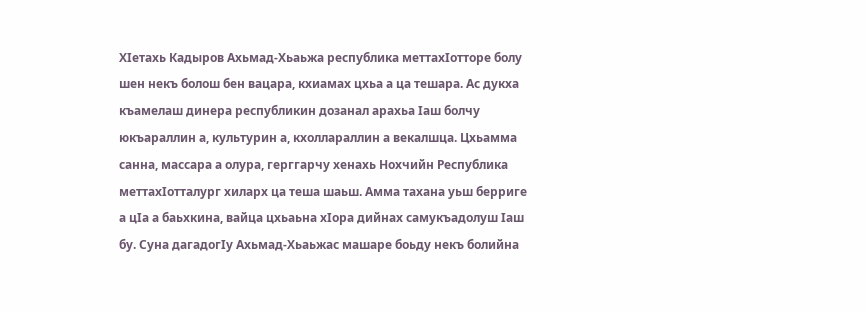ХIетахь Кадыров Ахьмад-Хьаьжа республика меттахIотторе болу шен некъ болош бен вацара, кхиамах цхьа а ца тешара. Ас дукха къамелаш динера республикин дозанал арахьа Iаш болчу юкъараллин а, культурин а, кхоллараллин а векалшца. Цхьамма санна, массара а олура, герггарчу хенахь Нохчийн Республика меттахIотталург хиларх ца теша шаьш. Амма тахана уьш берриге а цIа а баьхкина, вайца цхьаьна хIора дийнах самукъадолуш Iаш бу. Суна дагадогIу Ахьмад-Хьаьжас машаре боьду некъ болийна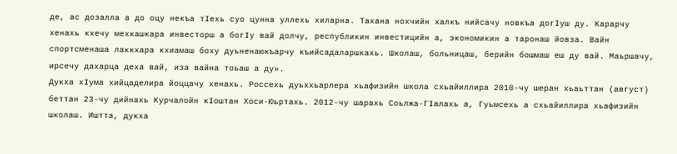де, ас дозалла а до оцу некъа тIехь суо цунна уллехь хиларна. Тахана нохчийн халкъ нийсачу новкъа догIуш ду. Карарчу хенахь кхечу мехкашкара инвесторш а богIу вай долчу, республикин инвестицийн а, экономикин а таронаш йовза. Вайн спортсменаша лаккхара кхиамаш боху дуьненаюкъарчу къийсадаларшкахь. Школаш, больницаш, берийн бошмаш еш ду вай. Маьршачу, ирсечу дахарца деха вай, иза вайна тоьаш а ду».
Дукха хIума хийцаделира йоццачу хенахь. Россехь дуьххьарлера хьафизийн школа схьайиллира 2010-чу шеран хьаьттан (август) беттан 23-чу дийнахь Курчалойн кIоштан Хоси-Юьртахь. 2012-чу шарахь Соьлжа-ГIалахь а, Гуьмсехь а схьайиллира хьафизийн школаш. Иштта, дукха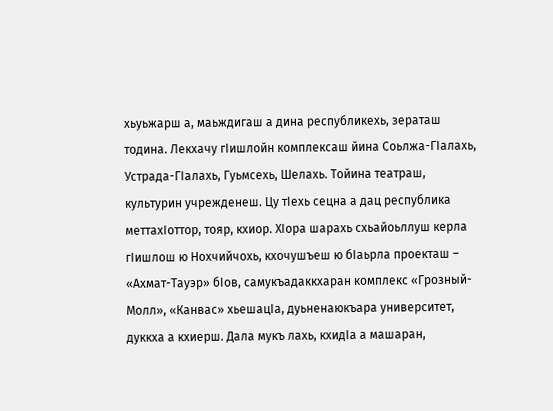хьуьжарш а, маьждигаш а дина республикехь, зераташ тодина. Лекхачу гIишлойн комплексаш йина Соьлжа-ГIалахь, Устрада-ГIалахь, Гуьмсехь, Шелахь. Тойина театраш, культурин учрежденеш. Цу тIехь сецна а дац республика меттахIоттор, тояр, кхиор. ХIора шарахь схьайоьллуш керла гIишлош ю Нохчийчохь, кхочушъеш ю бIаьрла проекташ – «Ахмат-Тауэр» бIов, самукъадаккхаран комплекс «Грозный-Молл», «Канвас» хьешацIа, дуьненаюкъара университет, дуккха а кхиерш. Дала мукъ лахь, кхидIа а машаран,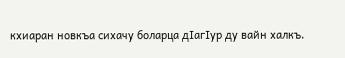кхиаран новкъа сихачу боларца дIагIур ду вайн халкъ.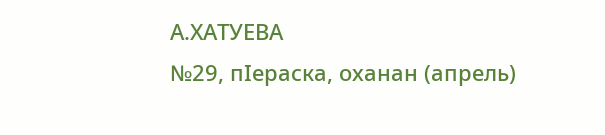А.ХАТУЕВА
№29, пIераска, оханан (апрель)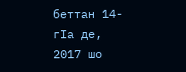беттан 14-гIа де, 2017 шо